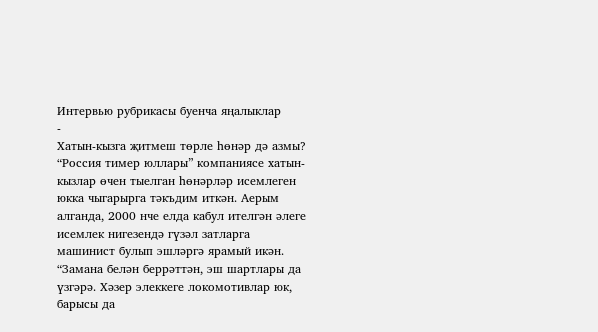Интервью рубрикасы буенча яңалыклар
-
Хатын-кызга җитмеш төрле һөнәр дә азмы?
“Россия тимер юллары” компаниясе хатын-кызлар өчен тыелган һөнәрләр исемлеген юкка чыгарырга тәкъдим иткән. Аерым алганда, 2000 нче елда кабул ителгән әлеге исемлек нигезендә гүзәл затларга машинист булып эшләргә ярамый икән. “Замана белән беррәттән, эш шартлары да үзгәрә. Хәзер элеккеге локомотивлар юк, барысы да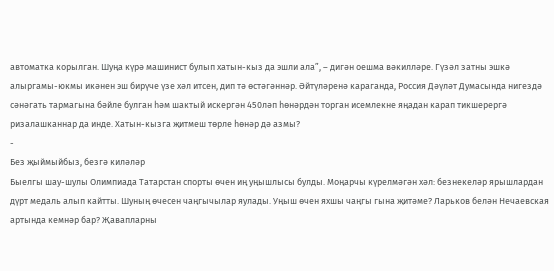автоматка корылган. Шуңа күрә машинист булып хатын-кыз да эшли ала”, – дигән оешма вәкилләре. Гүзәл затны эшкә алыргамы-юкмы икәнен эш бирүче үзе хәл итсен, дип тә өстәгәннәр. Әйтүләренә караганда, Россия Дәүләт Думасында нигездә сәнәгать тармагына бәйле булган һәм шактый искергән 450ләп һөнәрдән торган исемлекне яңадан карап тикшерергә ризалашканнар да инде. Хатын-кызга җитмеш төрле һөнәр дә азмы?
-
Без җыймыйбыз, безгә киләләр
Быелгы шау-шулы Олимпиада Татарстан спорты өчен иң уңышлысы булды. Моңарчы күрелмәгән хәл: безнекеләр ярышлардан дүрт медаль алып кайтты. Шуның өчесен чаңгычылар яулады. Уңыш өчен яхшы чаңгы гына җитәме? Ларьков белән Нечаевская артында кемнәр бар? Җавапларны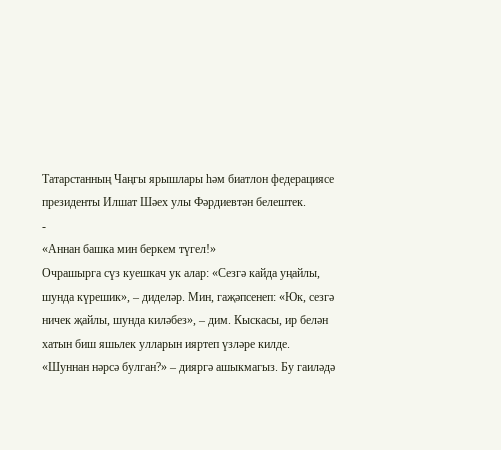Татарстанның Чаңгы ярышлары һәм биатлон федерациясе президенты Илшат Шәех улы Фәрдиевтән белештек.
-
«Аннан башка мин беркем түгел!»
Очрашырга сүз куешкач ук алар: «Сезгә кайда уңайлы, шунда күрешик», – диделәр. Мин, гаҗәпсенеп: «Юк, сезгә ничек җайлы, шунда киләбез», – дим. Кыскасы, ир белән хатын биш яшьлек улларын ияртеп үзләре килде. «Шуннан нәрсә булган?» – дияргә ашыкмагыз. Бу гаиләдә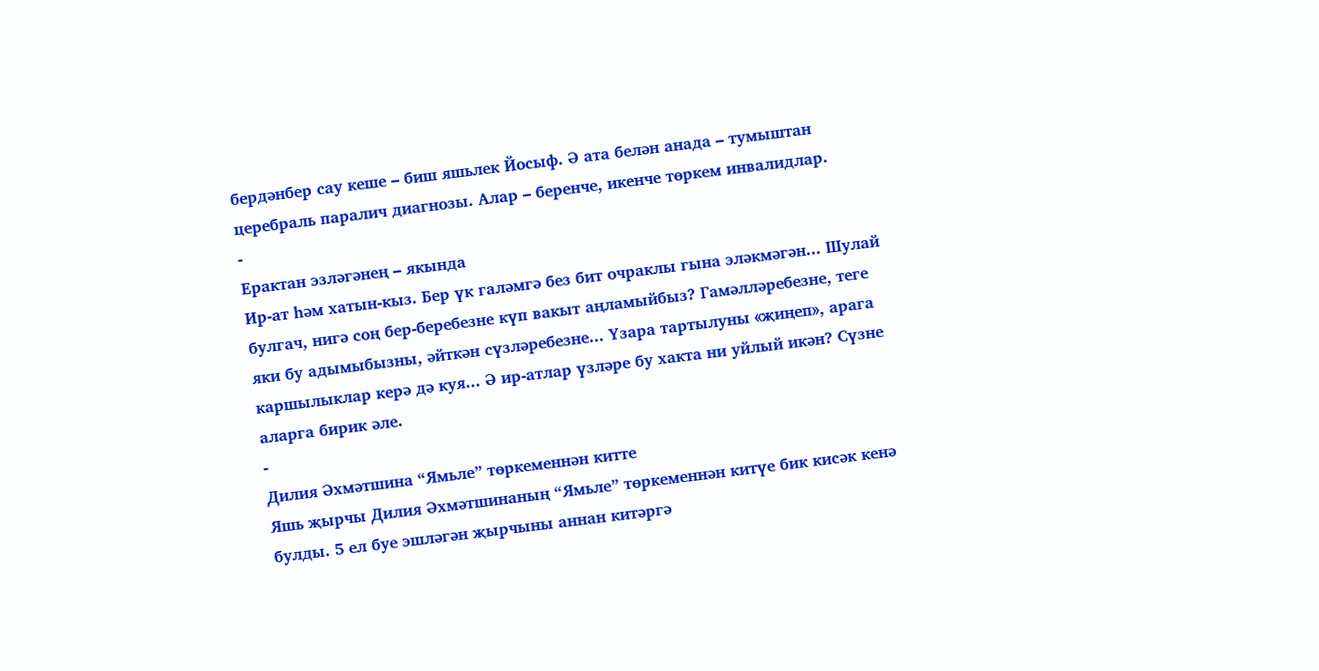бердәнбер сау кеше – биш яшьлек Йосыф. Ә ата белән анада – тумыштан церебраль паралич диагнозы. Алар – беренче, икенче төркем инвалидлар.
-
Ерактан эзләгәнең – якында
Ир-ат һәм хатын-кыз. Бер үк галәмгә без бит очраклы гына эләкмәгән... Шулай булгач, нигә соң бер-беребезне күп вакыт аңламыйбыз? Гамәлләребезне, теге яки бу адымыбызны, әйткән сүзләребезне... Үзара тартылуны «җиңеп», арага каршылыклар керә дә куя... Ә ир-атлар үзләре бу хакта ни уйлый икән? Сүзне аларга бирик әле.
-
Дилия Әхмәтшина “Ямьле” төркеменнән китте
Яшь җырчы Дилия Әхмәтшинаның “Ямьле” төркеменнән китүе бик кисәк кенә булды. 5 ел буе эшләгән җырчыны аннан китәргә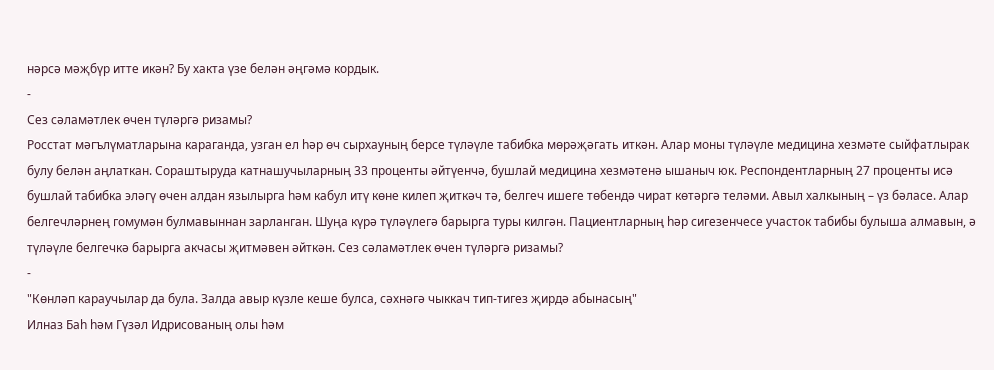нәрсә мәҗбүр итте икән? Бу хакта үзе белән әңгәмә кордык.
-
Сез сәламәтлек өчен түләргә ризамы?
Росстат мәгълүматларына караганда, узган ел һәр өч сырхауның берсе түләүле табибка мөрәҗәгать иткән. Алар моны түләүле медицина хезмәте сыйфатлырак булу белән аңлаткан. Сораштыруда катнашучыларның 33 проценты әйтүенчә, бушлай медицина хезмәтенә ышаныч юк. Респондентларның 27 проценты исә бушлай табибка эләгү өчен алдан язылырга һәм кабул итү көне килеп җиткәч тә, белгеч ишеге төбендә чират көтәргә теләми. Авыл халкының – үз бәласе. Алар белгечләрнең гомумән булмавыннан зарланган. Шуңа күрә түләүлегә барырга туры килгән. Пациентларның һәр сигезенчесе участок табибы булыша алмавын, ә түләүле белгечкә барырга акчасы җитмәвен әйткән. Сез сәламәтлек өчен түләргә ризамы?
-
"Көнләп караучылар да була. Залда авыр күзле кеше булса, сәхнәгә чыккач тип-тигез җирдә абынасың"
Илназ Баһ һәм Гүзәл Идрисованың олы һәм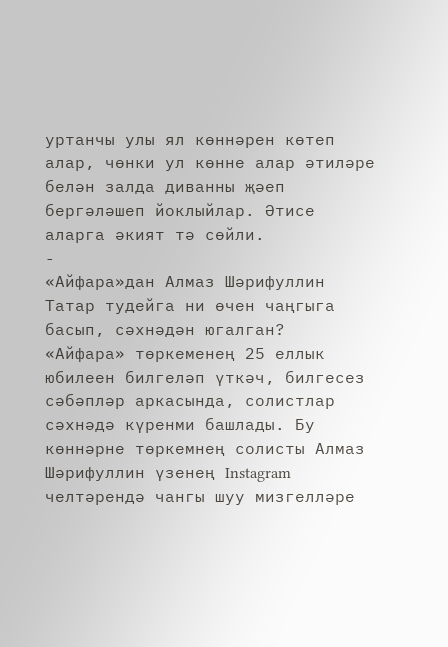уртанчы улы ял көннәрен көтеп алар, чөнки ул көнне алар әтиләре белән залда диванны җәеп бергәләшеп йоклыйлар. Әтисе аларга әкият тә сөйли.
-
«Айфара»дан Алмаз Шәрифуллин Татар тудейга ни өчен чаңгыга басып, сәхнәдән югалган?
«Айфара» төркеменең 25 еллык юбилеен билгеләп үткәч, билгесез сәбәпләр аркасында, солистлар сәхнәдә күренми башлады. Бу көннәрне төркемнең солисты Алмаз Шәрифуллин үзенең Instagram челтәрендә чангы шуу мизгелләре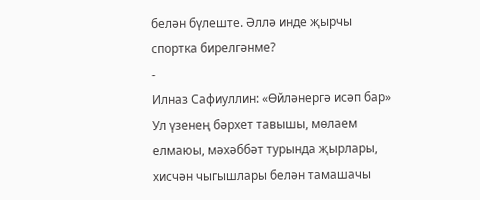белән бүлеште. Әллә инде җырчы спортка бирелгәнме?
-
Илназ Сафиуллин: «Өйләнергә исәп бар»
Ул үзенең бәрхет тавышы, мөлаем елмаюы, мәхәббәт турында җырлары, хисчән чыгышлары белән тамашачы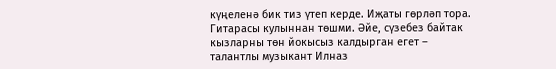күңеленә бик тиз үтеп керде. Иҗаты гөрләп тора. Гитарасы кулыннан төшми. Әйе, сүзебез байтак кызларны төн йокысыз калдырган егет – талантлы музыкант Илназ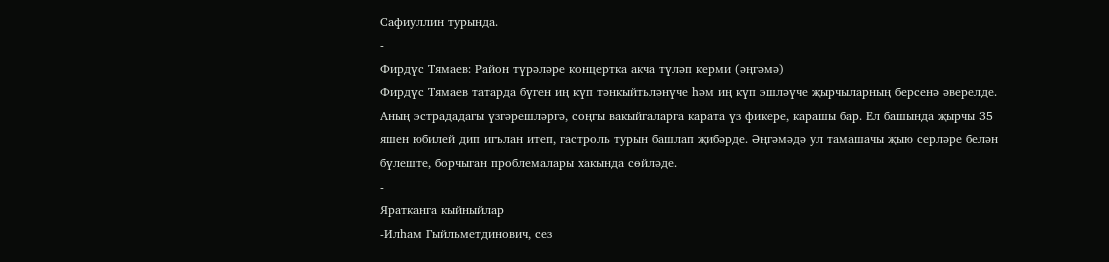Сафиуллин турында.
-
Фирдүс Тямаев: Район түрәләре концертка акча түләп керми (әңгәмә)
Фирдүс Тямаев татарда бүген иң күп тәнкыйтьләнүче һәм иң күп эшләүче җырчыларның берсенә әверелде. Аның эстрададагы үзгәрешләргә, соңгы вакыйгаларга карата үз фикере, карашы бар. Ел башында җырчы 35 яшен юбилей дип игълан итеп, гастроль турын башлап җибәрде. Әңгәмәдә ул тамашачы җыю серләре белән бүлеште, борчыган проблемалары хакында сөйләде.
-
Яратканга кыйныйлар
-Илһам Гыйльметдинович, сез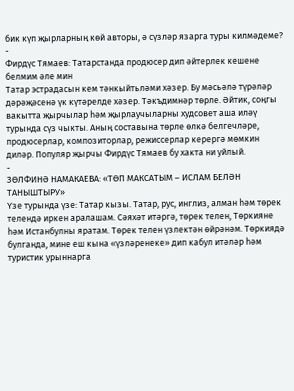бик күп җырларның көй авторы, ә сүзләр язарга туры килмәдеме?
-
Фирдүс Тямаев: Татарстанда продюсер дип әйтерлек кешене белмим әле мин
Татар эстрадасын кем тәнкыйтьләми хәзер. Бу мәсьәлә түрәләр дәрәҗәсенә үк күтәрелде хәзер. Тәкъдимнәр төрле. Әйтик, соңгы вакытта җырчылар һәм җырлаучыларны худсовет аша иләү турында сүз чыкты. Аның составына төрле өлкә белгечләре, продюсерлар, композиторлар, режиссерлар керергә мөмкин диләр. Популяр җырчы Фирдүс Тямаев бу хакта ни уйлый.
-
ЗӨЛФИНӘ НАМАКАЕВА: «ТӨП МАКСАТЫМ – ИСЛАМ БЕЛӘН ТАНЫШТЫРУ»
Үзе турында үзе: Татар кызы. Татар, рус, инглиз, алман һәм төрек телендә иркен аралашам. Сәяхәт итәргә, төрек телен, Төркияне һәм Истанбулны яратам. Төрек телен үзлектән өйрәнәм. Төркиядә булганда, мине еш кына «үзләренеке» дип кабул итәләр һәм туристик урыннарга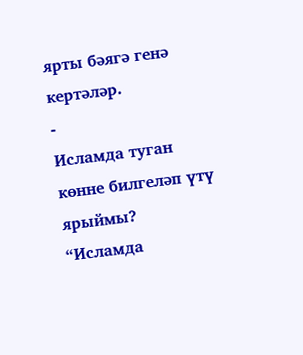ярты бәягә генә кертәләр.
-
Исламда туган көнне билгеләп үтү ярыймы?
“Исламда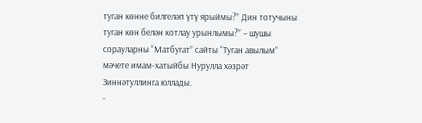туган көнне билгеләп үтү ярыймы?” Дин тотучыны туган көн белән котлау урынлымы?” – шушы сорауларны “Матбугат” сайты “Туган авылым” мәчете имам-хатыйбы Нурулла хәзрәт Зиннәтуллинга юллады.
-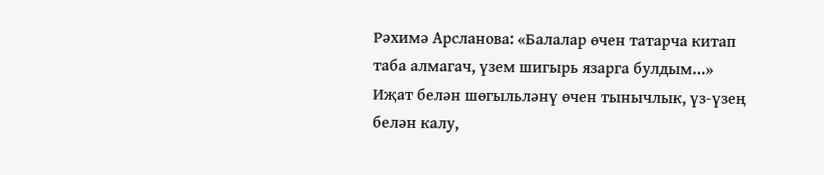Рәхимә Арсланова: «Балалар өчен татарча китап таба алмагач, үзем шигырь язарга булдым…»
Иҗат белән шөгыльләнү өчен тынычлык, үз-үзең белән калу,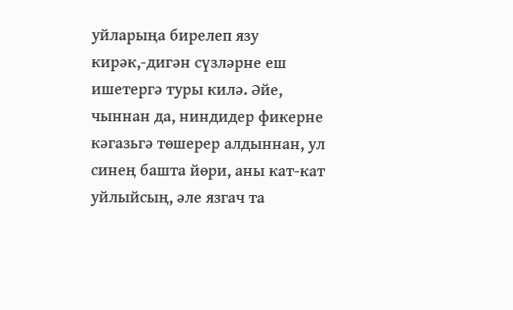уйларыңа бирелеп язу кирәк,-дигән сүзләрне еш ишетергә туры килә. Әйе, чыннан да, ниндидер фикерне кәгазьгә төшерер алдыннан, ул синең башта йөри, аны кат-кат уйлыйсың, әле язгач та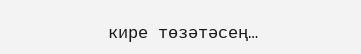кире төзәтәсең…